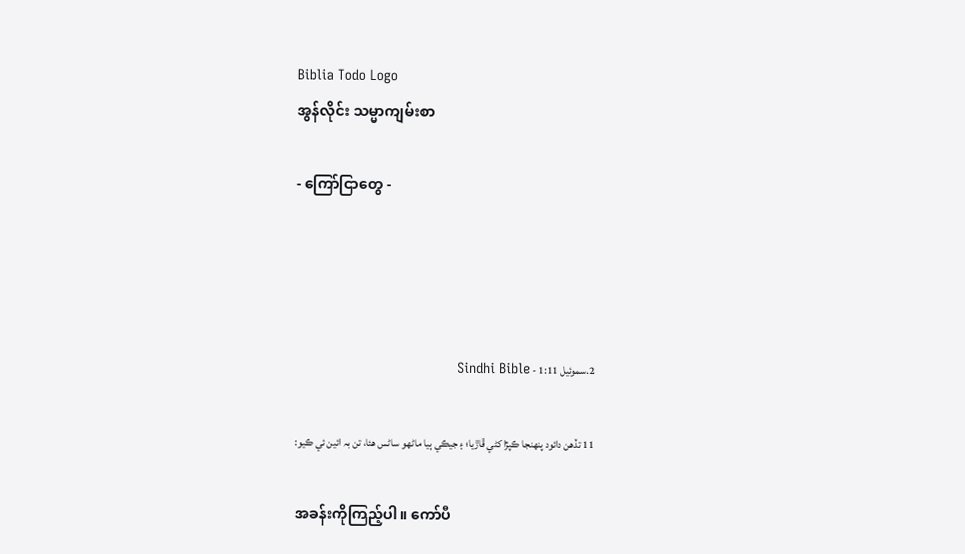Biblia Todo Logo
အွန်လိုင်း သမ္မာကျမ်းစာ

- ကြော်ငြာတွေ -




2.سموئيل 1:11 - Sindhi Bible

11 تڏهن دائود پنهنجا ڪپڙا کڻي ڦاڙيا؛ ۽ جيڪي ٻيا ماڻهو ساڻس هئا، تن بہ ائين ئي ڪيو:

အခန်းကိုကြည့်ပါ။ ကော်ပီ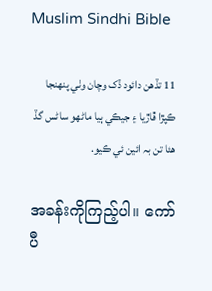Muslim Sindhi Bible

11 تڏهن دائود ڏک وچان وٺي پنهنجا ڪپڙا ڦاڙيا ۽ جيڪي ٻيا ماڻهو ساڻس گڏ هئا تن بہ ائين ئي ڪيو.

အခန်းကိုကြည့်ပါ။ ကော်ပီ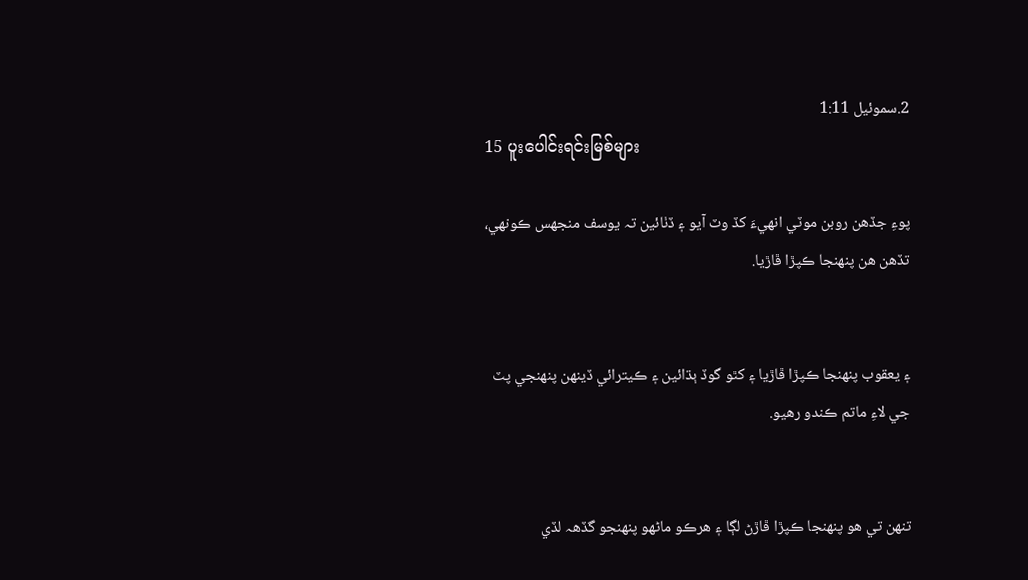2.سموئيل 1:11
15 ပူးပေါင်းရင်းမြစ်များ

پوءِ جڏهن روبن موٽي انهيءَ کڏ وٽ آيو ۽ ڏٺائين تہ يوسف منجهس ڪونهي، تڏهن هن پنهنجا ڪپڙا ڦاڙيا.


۽ يعقوب پنهنجا ڪپڙا ڦاڙيا ۽ کٿو گوڏ ٻڌائين ۽ ڪيترائي ڏينهن پنهنجي پٽ جي لاءِ ماتم ڪندو رهيو.


تنهن تي هو پنهنجا ڪپڙا ڦاڙڻ لڳا ۽ هرڪو ماڻهو پنهنجو گڏهہ لڏي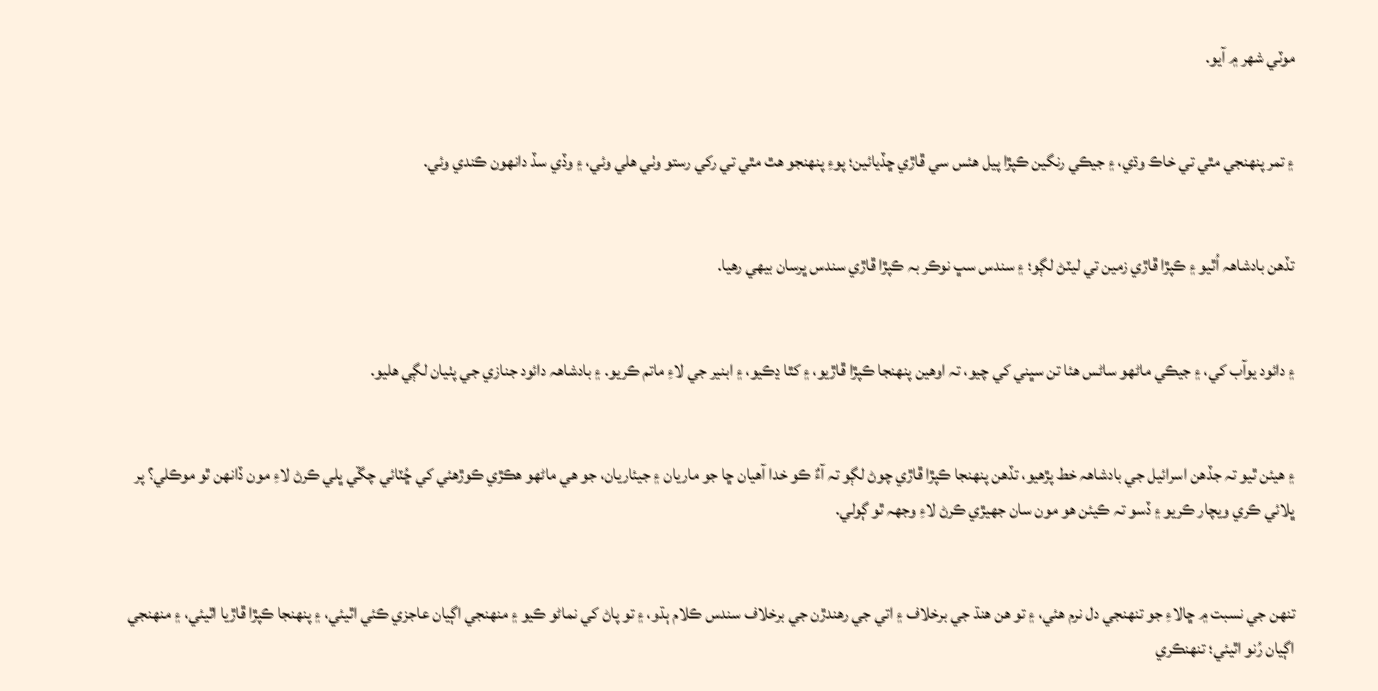موٽي شهر ۾ آيو.


۽ تمر پنهنجي مٿي تي خاڪ وڌي، ۽ جيڪي رنگين ڪپڙا پيل هئس سي ڦاڙي ڇڏيائين؛ پوءِ پنهنجو هٿ مٿي تي رکي رستو وٺي هلي وئي، ۽ وڏي سڏ دانهون ڪندي وئي.


تڏهن بادشاهہ اُٿيو ۽ ڪپڙا ڦاڙي زمين تي ليٽڻ لڳو؛ ۽ سندس سڀ نوڪر بہ ڪپڙا ڦاڙي سندس ڀرسان بيهي رهيا.


۽ دائود يوآب کي، ۽ جيڪي ماڻهو ساڻس هئا تن سڀني کي چيو، تہ اوهين پنهنجا ڪپڙا ڦاڙيو، ۽ کٿا ڍڪيو، ۽ ابنير جي لاءِ ماتم ڪريو. ۽ بادشاهہ دائود جنازي جي پٺيان لڳي هليو.


۽ هيئن ٿيو تہ جڏهن اسرائيل جي بادشاهہ خط پڙهيو، تڏهن پنهنجا ڪپڙا ڦاڙي چوڻ لڳو تہ آءٌ ڪو خدا آهيان ڇا جو ماريان ۽ جيئاريان، جو هي ماڻهو هڪڙي ڪوڙهئي کي ڇُٽائي چڱي ڀلي ڪرڻ لاءِ مون ڏانهن ٿو موڪلي؟ پر ڀلائي ڪري ويچار ڪريو ۽ ڏسو تہ ڪيئن هو مون سان جهيڙي ڪرڻ لاءِ وجهہ ٿو ڳولي.


تنهن جي نسبت ۾ ڇالاءِ جو تنهنجي دل نرم هئي، ۽ تو هن هنڌ جي برخلاف ۽ اتي جي رهندڙن جي برخلاف سندس ڪلام ٻڌو، ۽ تو پاڻ کي نماڻو ڪيو ۽ منهنجي اڳيان عاجزي ڪئي اٿيئي، ۽ پنهنجا ڪپڙا ڦاڙيا اٿيئي، ۽ منهنجي اڳيان رُنو اٿيئي؛ تنهنڪري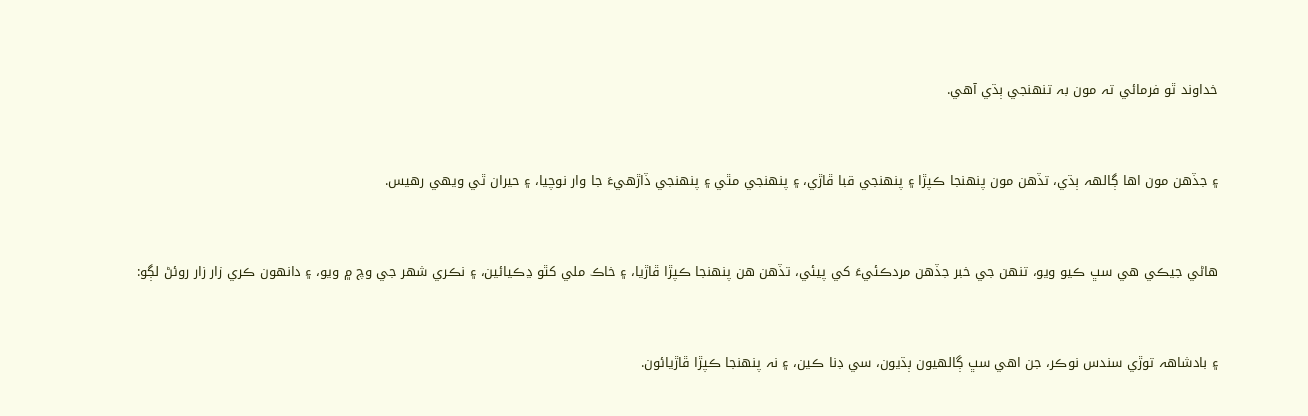خداوند ٿو فرمائي تہ مون بہ تنهنجي ٻڌي آهي.


۽ جڏهن مون اها ڳالهہ ٻڌي، تڏهن مون پنهنجا ڪپڙا ۽ پنهنجي قبا ڦاڙي، ۽ پنهنجي مٿي ۽ پنهنجي ڏاڙهيءَ جا وار نوچيا، ۽ حيران ٿي ويهي رهيس.


هاڻي جيڪي هي سڀ ڪيو ويو، تنهن جي خبر جڏهن مردڪئيءَ کي پيئي، تڏهن هن پنهنجا ڪپڙا ڦاڙيا، ۽ خاڪ ملي کٿو ڍڪيائين، ۽ نڪري شهر جي وچ ۾ ويو، ۽ دانهون ڪري زار زار روئڻ لڳو:


۽ بادشاهہ توڙي سندس نوڪر، جن اهي سڀ ڳالهيون ٻڌيون، سي ڊنا ڪين، ۽ نہ پنهنجا ڪپڙا ڦاڙيائون.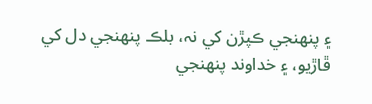۽ پنهنجي ڪپڙن کي نہ، بلڪ پنهنجي دل کي ڦاڙيو، ۽ خداوند پنهنجي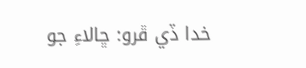خدا ڏي ڦرو: ڇالاءِ جو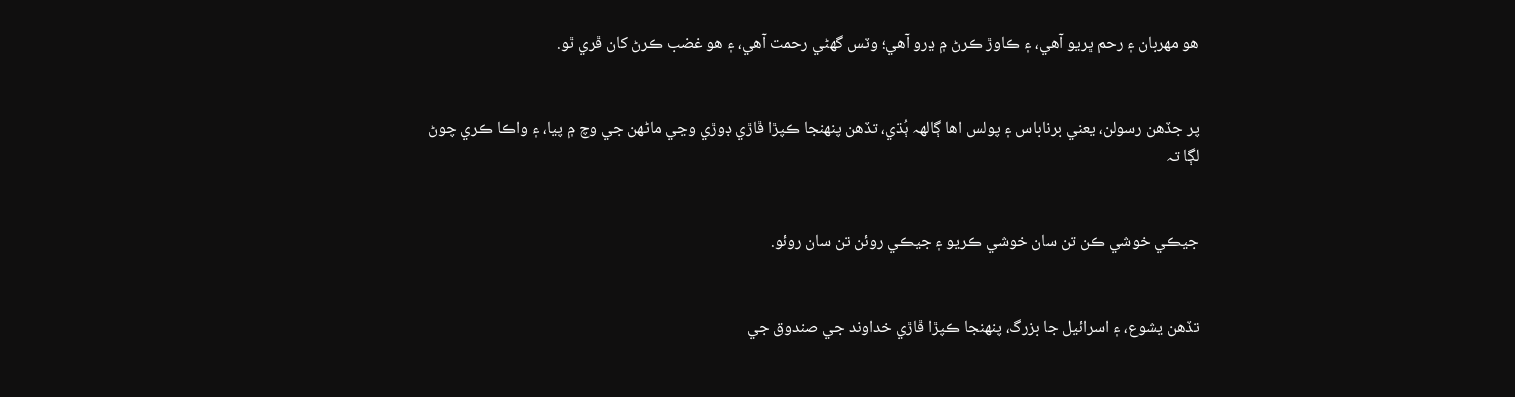هو مهربان ۽ رحم ڀريو آهي، ۽ ڪاوڙ ڪرڻ ۾ ڍرو آهي؛ وٽس گهڻي رحمت آهي، ۽ هو غضب ڪرڻ کان ڦري ٿو.


پر جڏهن رسولن، يعني برناباس ۽ پولس اها ڳالهہ ٻُڌي، تڏهن پنهنجا ڪپڙا ڦاڙي ڊوڙي وڃي ماڻهن جي وچ ۾ پيا، ۽ واڪا ڪري چوڻ لڳا تہ


جيڪي خوشي ڪن تن سان خوشي ڪريو ۽ جيڪي روئن تن سان روئو.


تڏهن يشوع، ۽ اسرائيل جا بزرگ، پنهنجا ڪپڙا ڦاڙي خداوند جي صندوق جي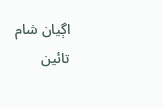اڳيان شام تائين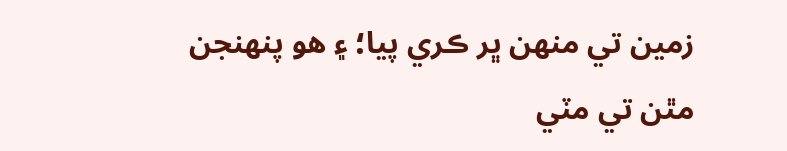زمين تي منهن ڀر ڪري پيا؛ ۽ هو پنهنجن مٿن تي مٽي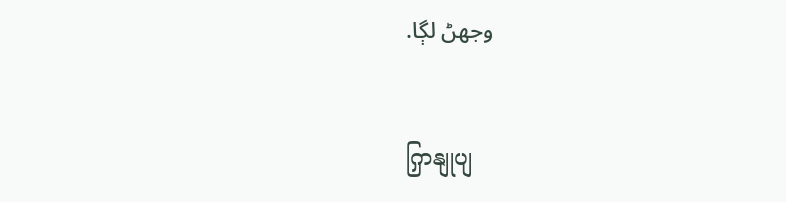وجهڻ لڳا.


ကြှနျုပျ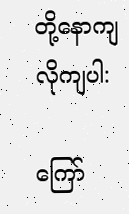တို့နောကျလိုကျပါ:

ကြော်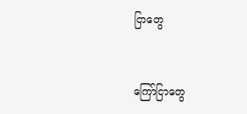ငြာတွေ


ကြော်ငြာတွေ